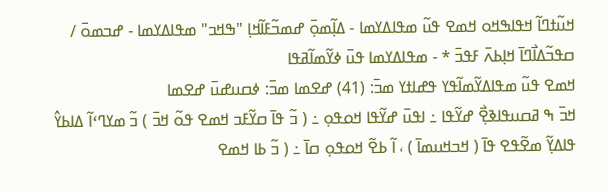ߞߎ߬ߙߣߊ߬ ߞߟߊߒߞߋ ߞߘߐ ߟߎ߬ ߘߟߊߡߌߘߊ - ߡߊ߲߬ߘߋ߲߫ ߝߘߏ߬ߓߊ߬ߞߊ߲ "ߒߞߏ" ߘߟߊߡߌߘߊ - ߝߏߘߋ߫ / ߛߟߏ߬ߡߊ߯ߣߊ߫ ߞߊ߲ߕߍ߫ ߓߟߏ߫ * - ߘߟߊߡߌߘߊ ߟߎ߫ ߦߌ߬ߘߊ߬ߥߟߊ
ߞߘߐ ߟߎ߬ ߘߟߊߡߌ߬ߘߊ߬ߟߌ ߟߝߊߙߌ ߘߏ߫: (41) ߝߐߘߊ ߘߏ߫: ߦߛߎߝߎ߫ ߝߐߘߊ
ߞߏ߫ ߒ ߥߛߎߟߊߢߐ߲߯ ߝߌ߬ߟߊ ߸ ߊߟߎ߫ ߝߌ߬ߟߊ ߞߋߟߋ߲ ߸ ( ߏ߬ ߟߊ߫ ߛߌ߬ߓߏ ߞߘߐ ߟߋ߬ ߞߏ߫ ) ߏ߬ ߘߌߣߵߊ߬ ߡߊߕߌ߮ ߟߊߡߌ߲߬ ߘߐ߬ߟߐ ߟߊ߫ ( ߞߏߞߎߘߊ߫ ) ، ߊ߬ ߕߐ߬ ߞߋߟߋ߲ ߛߊ߫ ߸ ( ߏ߬ ߕߊ ߞߘߐ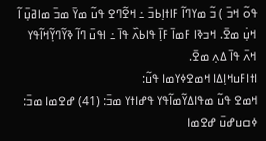ߟߋ߬ ߞߏ߫ ) ߏ߬ ߘߌߣߊ߬ ߓߊߙߊ߲ߕߏ߫ ߸ ߞߐ߬ߣߐ ߟߎ߬ ߘߌ߫ ߘߏ߫ ߘߊߥߎ߲߫ ߊ߬ ߞߎ߲߭ ߘߐ߫. ߞߏߢߊ ߓߘߊ߫ ߓߊ߲߫ ߟߊߕߍ߰ ߟߊ߫ ߸ ߊߟߎ߫ ߣߊ߬ ߢߌ߬ߣߌ߲߬ߞߊ߬ߟߌ ߞߍ߫ ߟߊ߫ ߡߍ߲ ߘߐ߫.
ߊߙߊߓߎߞߊ߲ߡߊ ߞߘߐߦߌߘߊ ߟߎ߬:
ߞߘߐ ߟߎ߬ ߘߟߊߡߌ߬ߘߊ߬ߟߌ ߟߝߊߙߌ ߘߏ߫: (41) ߝߐߘߊ ߘߏ߫: ߦߛߎߝߎ߫ ߝߐߘߊ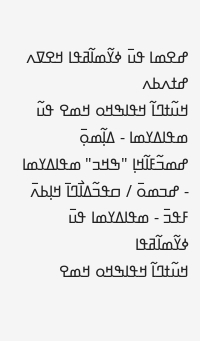ߝߐߘߊ ߟߎ߫ ߦߌ߬ߘߊ߬ߥߟߊ ߞߐߜߍ ߝߙߍߕߍ
ߞߎ߬ߙߣߊ߬ ߞߟߊߒߞߋ ߞߘߐ ߟߎ߬ ߘߟߊߡߌߘߊ - ߡߊ߲߬ߘߋ߲߫ ߝߘߏ߬ߓߊ߬ߞߊ߲ "ߒߞߏ" ߘߟߊߡߌߘߊ - ߝߏߘߋ߫ / ߛߟߏ߬ߡߊ߯ߣߊ߫ ߞߊ߲ߕߍ߫ ߓߟߏ߫ - ߘߟߊߡߌߘߊ ߟߎ߫ ߦߌ߬ߘߊ߬ߥߟߊ
ߞߎ߬ߙߣߊ߬ ߞߟߊߒߞߋ ߞߘߐ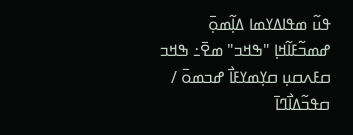ߟߎ߬ ߘߟߊߡߌߘߊ ߡߊ߲߬ߘߋ߲߫ ߝߘߏ߬ߓߊ߬ߞߊ߲ "ߒߞߏ" ߘߐ߫߸ ߒߞߏ ߛߓߍߛߎ߲ ߛߌ߲ߘߌߓߊ߯ ߝߏߘߋ߫ / ߛߟߏ߬ߡߊ߯ߣߊ߫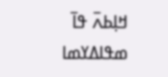ߞߊ߲ߕߍ߫ ߟߊ߫ ߘߟߊߡߌߘߊ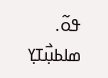ߟߋ߬.
ߘߊߕߎ߲߯ߠߌ߲